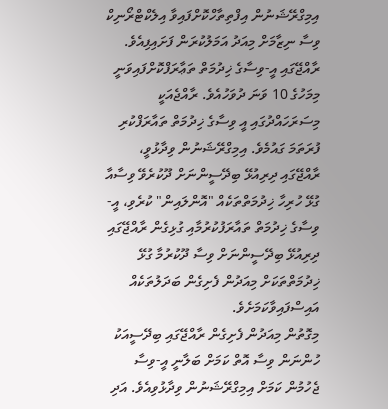އިމިގްރޭޝަނުން އިފްތިތާހްކޮށްފައިވާ އިލެކްޓްރޯނިކް ވިސާ ނިޒާމަށް މިއަދު އަމަލުކުރަން ފަށައިފިއެވެ.
ރާއްޖޭގައި އީ-ވިސާގެ ޚިދުމަތް ތަޢާރަފްކޮށްފައިވަނީ މިމަހުގެ 10 ވަނަ ދުވަހުއެވެ. ރާއްޖެއަކީ މިސަރަހައްދުގައި އީ ވިސާގެ ޚިދުމަތް ތައާރަފްކުރި ފުރަތަމަ ގައުމެވެ. އިމިގްރޭޝަނުން ވިދާޅުވީ، ރާއްޖޭގައި ދިރިއުޅޭ ބިދޭސީންނަށް ދޫކުރެވޭ ވިސާއާ ގުޅޭ ހުރިހާ ޚިދުމަތްތަކެއް "އޮންލައިން" ކުރެވި، އީ-ވިސާގެ ޚިދުމަތް ތައާރަފުކުރުމާއި ގުޅިގެން ރާއްޖޭގައި ދިރިއުޅޭ ބިދޭސީންނަށް ވިސާ ދޫކުރުމާ ގުޅޭ ޚިދުމަތްތަކަށް މިއަދުން ފެށިގެން ބަދަލުތަކެއް އައިސްފައިވާކަމަށެވެ.
މިގޮތުން މިއަދުން ފެށިގެން ރާއްޖޭގައި ބިދޭސީއަކު ހުންނަން ވިސާ އޮތް ކަމަށް ބަލާނީ އީ-ވިސާ ޖެހުމުން ކަމަށް އިމިގްރޭޝަނުން ވިދާޅުވިއެވެ. އަދި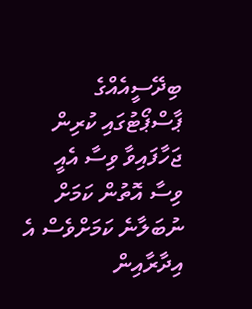ބިދޭސީއެއްގެ ޕާސްޕޯޓުގައި ކުރިން ޖަހާފައިވާ ވިސާ އެއީ ވިސާ އޮތުން ކަމަށް ނުބަލާނެ ކަމަށްވެސް އެ އިދާރާއިން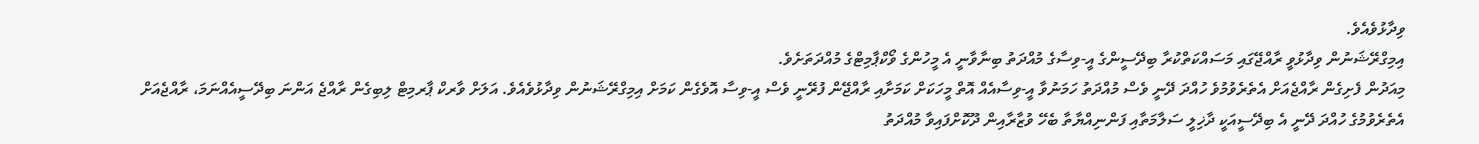ވިދާޅުވެއެވެ.
އިމިގްރޭޝަނުން ވިދާޅުވީ ރާއްޖޭގައި މަސައްކަތްކުރާ ބިދޭސީންގެ އީ-ވިސާގެ މުއްދަތު ބިނާވާނީ އެ މީހުންގެ ވޯކްޕާމިޓްގެ މުއްދަތަށެވެ.
މިއަދުން ފެށިގެން ރާއްޖެއަށް އެތެރެވުމުވެ ހުއްދަ ދޭނީ ވެސް މުއްދަތު ހަމަނުވާ އީ-ވިސާއެއް އޮތް މީހަކަށް ކަމަށާއި ރާއްޖޭން ފުރޭނީ ވެސް އީ-ވިސާ އޮވެގެން ކަމަށް އިމިގްރޭޝަނުން ވިދާޅުވެއެވެ. އަލަށް ވާރކް ޕާރމިޓް ލިބިގެން ރާއްޖެ އަންނަ ބިދޭސީއެއްނަމަ، ރާއްޖެއަށް އެތެރެވުމުގެ ހުއްދަ ދޭނީ އެ ބިދޭސީއަކީ ދާޚިލީ ސަލާމަތާއި ފަންނިއްޔާތާ ބެހޭ ވުޒާރާއިން ދޫކޮށްފައިވާ މުއްދަތު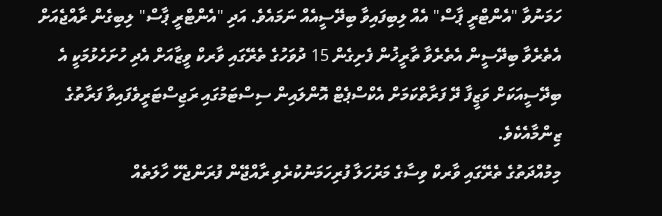ހަމަނުވާ "އެންޓްރީ ޕާސް" އެއް ލިބިފައިވާ ބިދޭސީއެއް ނަމައެވެ. އަދި "އެންޓްރީ ޕާސް" ލިބިގެން ރާއްޖެއަށް އެތެރެވާ ބިދޭސީން އެތެރެވާ ތާރީޚުން ފެށިގެން 15 ދުވަހުގެ ތެރޭގައި ވާރކް ވީޒާއަށް އެދި ހުށަހެޅުމަކީ އެ ބިދޭސީއަކަށް ވަޒީފާ ދޭ ފަރާތްކަމަށް އެކްސްޕެޓް އޮންލައިން ސިސްޓަމުގައި ރަޖިސްޓަރީވެފައިވާ ފަރާތުގެ ޒިންމާއެކެވެ.
މިމުއްދަތުގެ ތެރޭގައި ވާރކް ވިސާގެ މަރުހަލާ ފުރިހަމަނުކުރެވި ރާއްޖޭން ފުރަންޖެހޭ ހާލަތެއް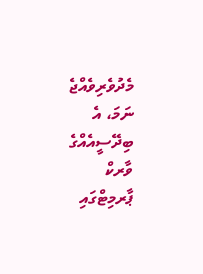މެދުވެރިވެއްޖެ ނަމަ، އެ ބިދޭސީއެއްގެ ވާރކް ޕާރމިޓްގައި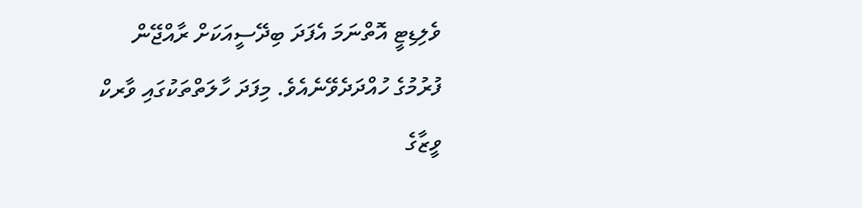ވެލިޑިޓީ އޮތްނަމަ އެފަދަ ބިދޭސީއަކަށް ރާއްޖޭން ފުރުމުގެ ހުއްދަދެވޭނެއެވެ. މިފަދަ ހާލަތްތަކުގައި ވާރކް ވީޒާގެ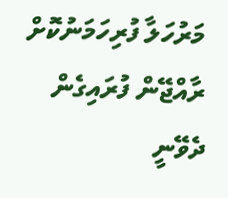މަރުހަލާ ފުރިހަމަނުކޮށް ރާއްޖޭން ފުރައިގެން ދެވޭނީ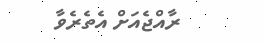ރާއްޖެއަށް އެތެރެވާ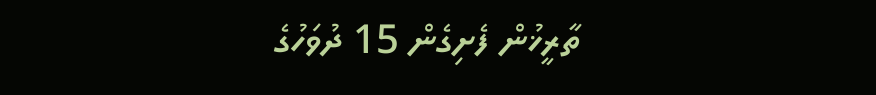ތާރީޚުން ފެށިގެން 15 ދުވަހުގެ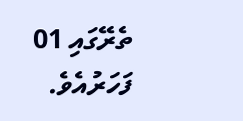ތެރޭގައި 01 ފަހަރުއެވެ.